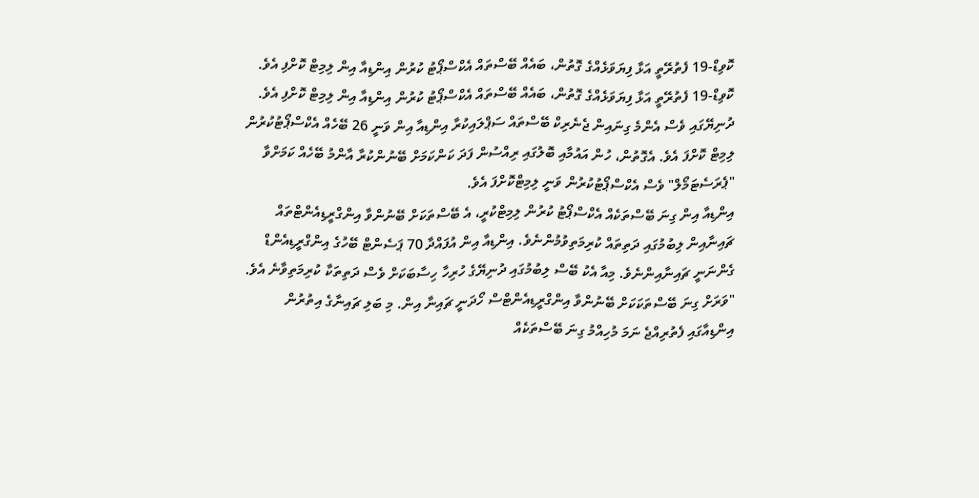ކޮވިޑް-19 ފެތުރޭތީ އަޅާ ފިޔަވަޅެއްގެ ގޮތުން، ބައެއް ބޭސްތައް އެކްސްޕޯޓު ކުރުން އިންޑިއާ އިން ލިމިޓް ކޮށްފި އެވެ.
ކޮވިޑް-19 ފެތުރޭތީ އަޅާ ފިޔަވަޅެއްގެ ގޮތުން، ބައެއް ބޭސްތައް އެކްސްޕޯޓު ކުރުން އިންޑިއާ އިން ލިމިޓް ކޮށްފި އެވެ.
ދުނިޔޭގައި ވެސް އެންމެ ގިނައިން ޖެނެރިކް ބޭސްތައް ސަޕްލައިކުރާ އިންޑިއާ އިން ވަނީ 26 ބޭހެއް އެކްސްޕޯޓުކުރުން ލިމިޓް ކޮށްފަ އެވެ. އެގޮތުން، ހުން އައުމާއި ބޮލުގައި ރިއްސުން ފަދަ ކަންކަމަށް ބޭނުންކުރާ އާންމު ބޭހެއް ކަމަށްވާ "ޕެރަސެޓަމޯލް" ވެސް އެކްސްޕޯޓުކުރުން ވަނީ ލިމިޓްކޮށްފަ އެވެ.
އިންޑިއާ އިން ގިނަ ބޭސްތަކެއް އެކްސްޕޯޓު ކުރުން ލިމިޓްކުރީ، އެ ބޭސްތަކަށް ބޭނުންވާ އިންގްރީޑިއެންޓްތައް ޗައިނާއިން ލިބުމުގައި ދަތިތައް ކުރިމަތިވުމުންނެވެ. އިންޑިއާ އިން އުފައްދާ 70 ޕަސެންޓް ބޭހުގެ އިންގްރީޑިއެންޑް ގެންނަނީ ޗައިނާއިންނެވެ. މިއާ އެކު ބޭސް ލިބުމުގައި ދުނިޔޭގެ ހުރިހާ ހިސާބަކަށް ވެސް ދަތިތަކާ ކުރިމަތިވާނެ އެވެ.
"ވަރަށް ގިނަ ބޭސްތަކަކަށް ބޭނުންވާ އިންގްރީޑިއެންޓްސް ހޯދަނީ ޗައިނާ އިން. މި ބަލި ޗައިނާގެ އިތުރުން އިންޑިއާގައި ފެތުރިއްޖެ ނަމަ މުހިއްމު ގިނަ ބޭސްތަކެއް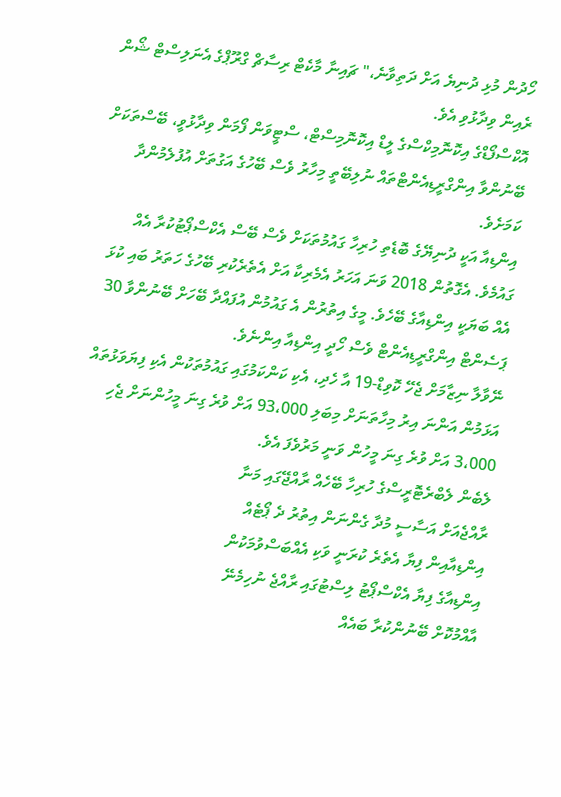ހޯދުން މުޅި ދުނިޔެ އަށް ދަތިވާނެ،" ޗައިނާ މާކެޓް ރިސާޗް ގްރޫޕްގެ އެނަލިސްޓް ޝޯން ރެއިން ވިދާޅުވި އެވެ.
އޮކްސްފޯޑްގެ އިކޮނޮމިކްސްގެ ލީޑް އިކޮނޮމިސްޓް، ސްޓީވަން ފޯމަން ވިދާޅުވީ، ބޭސްތަކަށް ބޭނުންވާ އިންގްރީޑިއެންޓްތައް ނުލިބޭތީ މިހާރު ވެސް ބޭހުގެ އަގުތަށް އުފުލެމުންދާ ކަމަށެވެ.
އިންޑިއާ އަކީ ދުނިޔޭގެ ބޮޑެތި ހުރިހާ ގައުމުތަކަށް ވެސް ބޭސް އެކްސްޕޯޓުކުރާ އެއް ގައުމެވެ. އެގޮތުން 2018 ވަނަ އަހަރު އެމެރިކާ އަށް އެތެރެކުރި ބޭހުގެ ހަތަރު ބައި ކުޅަ އެއް ބަޔަކީ އިންޑިއާގެ ބޭހެވެ. މީގެ އިތުރުން އެ ގައުމުން އުފައްދާ ބޭހަށް ބޭނުންވާ 30 ޕަސެންޓް އިންގްރީޑިއެންޓް ވެސް ހޯދީ އިންޑިއާ އިންނެވެ.
ނޭވާލާ ނިޒާމަށް ޖެހޭ ކޮވިޑް-19 އާ ހެދި، އެކި ކަންކަމުގައި ގައުމުތަކުން އެކި ފިޔަވަޅުތައް އަޅަމުން އަންނަ އިރު މިހާތަނަށް މިބަލި 93،000 އަށް ވުރެ ގިނަ މީހުންނަށް ޖެހި 3،000 އަށް ވުރެ ގިނަ މީހުން ވަނީ މަރުވެފަ އެވެ.
ލެބެން ލެބްރެޓޮރީސްގެ ހުރިހާ ބޭހެއް ރާއްޖޭގައި މަނާ
ރާއްޖެއަށް އަސާސީ މުދާ ގެންނަން އިތުރު ދެ ޕޯޓެއް
އިންޑިއާއިން ފިޔާ އެތެރެ ކުރަނީ ވަކި އެއްބަސްވުމަކުން
އިންޑިއާގެ ފިޔާ އެކްސްޕޯޓު ލިސްޓުގައި ރާއްޖެ ނުހިމެނޭ
އާއްމުކޮށް ބޭނުންކުރާ ބައެއް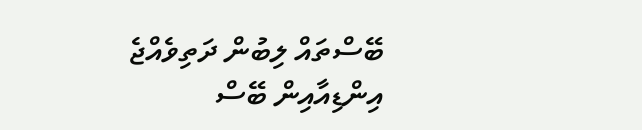ބޭސްތައް ލިބުން ދަތިވެއްޖެ
އިންޑިއާއިން ބޭސް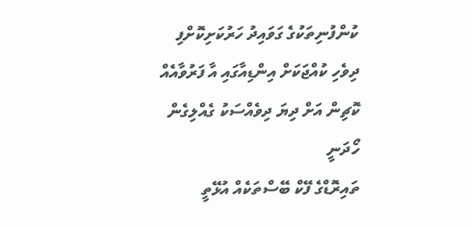ކުންފުނިތަކުގެ ގަވައިދު ހަރުކަށިކޮށްފި
ދިވެހި ކުއްޖަކަށް އިންޑިއާގައި އާ ފަރުވާއެއް
ކޮޗިން އަށް ދިޔަ ދިވެއްސަކު ގެއްލިގެން ހޯދަނީ
ތައިރޮޑްގެ ފޭކް ބޭސްތަކެއް އުޅޭތީ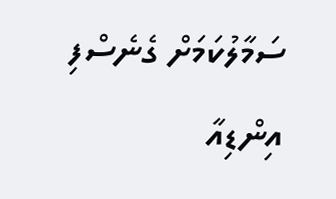ސަމާލުކަމަށް ގެނެސްފި
އިންޑިއާ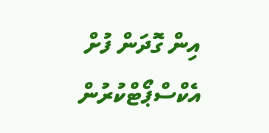އިން ގޮދަން ފުށް އެކްސްޕޯޓްކުރުން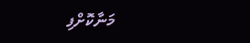މަނާކޮށްފި